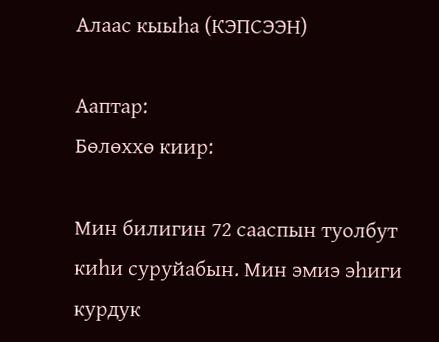Алаас кыыһа (КЭПСЭЭН)

Ааптар:
Бөлөххө киир:

Мин билигин 72 сааспын туолбут киһи суруйабын. Мин эмиэ эһиги курдук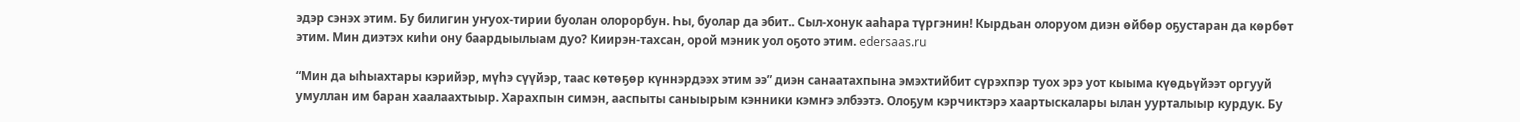эдэр сэнэх этим. Бу билигин уҥуох-тирии буолан олорорбун. Һы, буолар да эбит.. Сыл-хонук ааһара түргэнин! Кырдьан олоруом диэн өйбөр оҕустаран да көрбөт этим. Мин диэтэх киһи ону баардыылыам дуо? Киирэн-тахсан, орой мэник уол оҕото этим. edersaas.ru

“Мин да ыһыахтары кэрийэр, мүһэ сүүйэр, таас көтөҕөр күннэрдээх этим ээ” диэн санаатахпына эмэхтийбит сүрэхпэр туох эрэ уот кыыма күөдьүйээт оргууй умуллан им баран хаалаахтыыр. Харахпын симэн, ааспыты саныырым кэнники кэмҥэ элбээтэ. Олоҕум кэрчиктэрэ хаартыскалары ылан уурталыыр курдук. Бу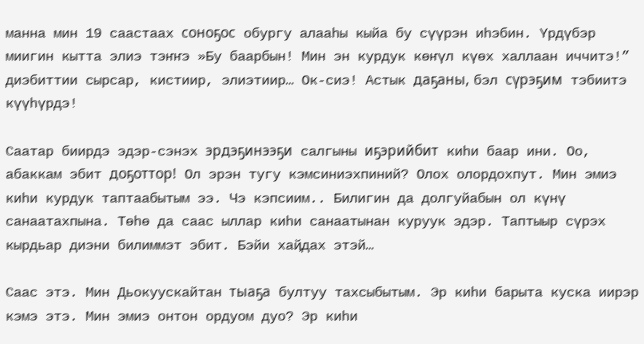манна мин 19 саастаах соноҕос обургу алааһы кыйа бу сүүрэн иһэбин. Үрдүбэр миигин кытта элиэ тэҥҥэ »Бу баарбын! Мин эн курдук көҥүл күөх халлаан иччитэ!” диэбиттии сырсар, кистиир, элиэтиир… Ок-сиэ! Астык даҕаны, бэл сүрэҕим тэбиитэ күүһүрдэ!

Саатар биирдэ эдэр-сэнэх эрдэҕинээҕи салгыны иҕэрийбит киһи баар ини. Оо, абаккам эбит доҕоттор!  Ол эрэн тугу кэмсиниэхпиний? Олох олордохпут. Мин эмиэ киһи курдук таптаабытым ээ. Чэ кэпсиим.. Билигин да долгуйабын ол күнү санаатахпына. Төһө да саас ыллар киһи санаатынан куруук эдэр. Таптыыр сүрэх кырдьар диэни билиммэт эбит. Бэйи хаҋдах этэй…

Саас этэ. Мин Дьокуускайтан тыаҕа бултуу тахсыбытым. Эр киһи барыта куска иирэр кэмэ этэ. Мин эмиэ онтон ордуом дуо? Эр киһи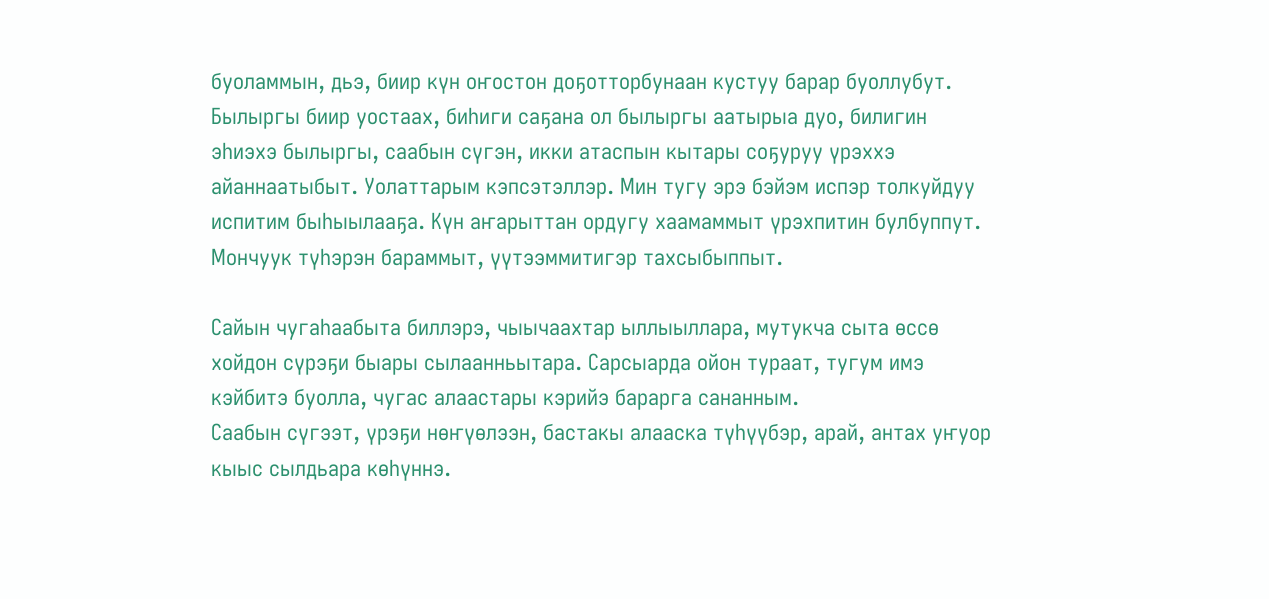буоламмын, дьэ, биир күн оҥостон доҕотторбунаан кустуу барар буоллубут. Былыргы биир уостаах, биһиги саҕана ол былыргы аатырыа дуо, билигин эһиэхэ былыргы, саабын сүгэн, икки атаспын кытары соҕуруу үрэххэ айаннаатыбыт. Уолаттарым кэпсэтэллэр. Мин тугу эрэ бэйэм испэр толкуйдуу испитим быһыылааҕа. Күн аҥарыттан ордугу хаамаммыт үрэхпитин булбуппут. Мончуук түһэрэн бараммыт, үүтээммитигэр тахсыбыппыт.

Сайын чугаһаабыта биллэрэ, чыычаахтар ыллыыллара, мутукча сыта өссө хойдон сүрэҕи быары сылаанньытара. Сарсыарда ойон тураат, тугум имэ кэйбитэ буолла, чугас алаастары кэрийэ барарга сананным.
Саабын сүгээт, үрэҕи нөҥүөлээн, бастакы алааска түһүүбэр, арай, антах уҥуор кыыс сылдьара көһүннэ.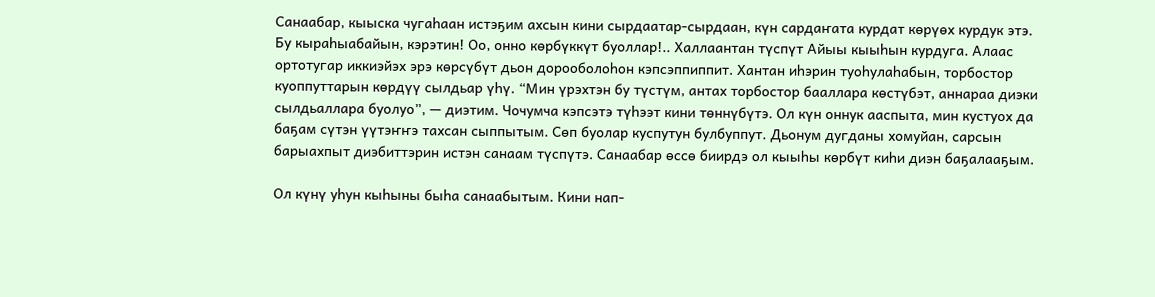Санаабар, кыыска чугаһаан истэҕим ахсын кини сырдаатар-сырдаан, күн сардаҥата курдат көрүөх курдук этэ. Бу кыраһыабайын, кэрэтин! Оо, онно көрбүккүт буоллар!.. Халлаантан түспүт Айыы кыыһын курдуга. Алаас ортотугар иккиэйэх эрэ көрсүбүт дьон дорооболоһон кэпсэппиппит. Хантан иһэрин туоһулаһабын, торбостор куоппуттарын көрдүү сылдьар үһү. “Мин үрэхтэн бу түстүм, антах торбостор бааллара көстүбэт, аннараа диэки сылдьаллара буолуо”, — диэтим. Чочумча кэпсэтэ түһээт кини төннүбүтэ. Ол күн оннук ааспыта, мин кустуох да баҕам сүтэн үүтэҥҥэ тахсан сыппытым. Сөп буолар куспутун булбуппут. Дьонум дугданы хомуйан, сарсын барыахпыт диэбиттэрин истэн санаам түспүтэ. Санаабар өссө биирдэ ол кыыһы көрбүт киһи диэн баҕалааҕым.

Ол күнү уһун кыһыны быһа санаабытым. Кини нап-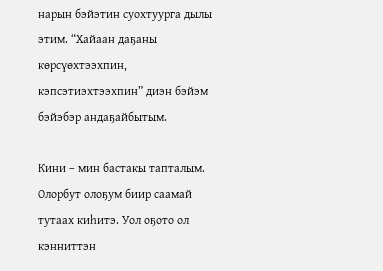нарын бэйэтин суохтуурга дылы этим. “Хайаан даҕаны көрсүөхтээхпин, кэпсэтиэхтээхпин” диэн бэйэм бэйэбэр андаҕайбытым.

Кини – мин бастакы тапталым. Олорбут олоҕум биир саамай тутаах киһитэ. Уол оҕото ол кэнниттэн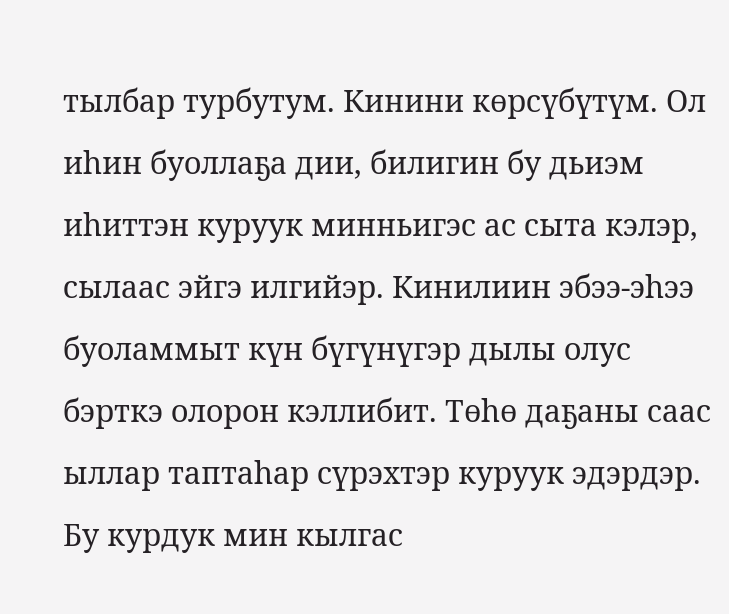тылбар турбутум. Кинини көрсүбүтүм. Ол иһин буоллаҕа дии, билигин бу дьиэм иһиттэн куруук минньигэс ас сыта кэлэр, сылаас эйгэ илгийэр. Кинилиин эбээ-эһээ буоламмыт күн бүгүнүгэр дылы олус бэрткэ олорон кэллибит. Төһө даҕаны саас ыллар таптаһар сүрэхтэр куруук эдэрдэр. Бу курдук мин кылгас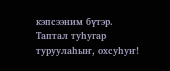кэпсээним бүтэр. Таптал туһугар туруулаһыҥ, охсуһуҥ!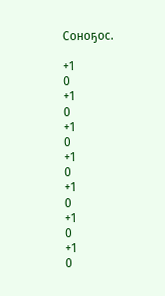Соноҕос.

+1
0
+1
0
+1
0
+1
0
+1
0
+1
0
+1
0